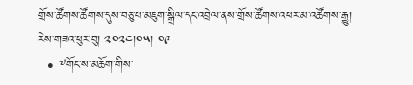གྲོས་ཚོགས་ཚོགས་དུས་བཅུ་པ་མཇུག་སྒྲིལ་དང་འབྲེལ་ནས་གྲོས་ཚོགས་འཕར་མ་འཚོགས་རྒྱུ།
རེས་གཟའ་ཕུར་བུ། ༢༠༢༤།༠༥། ༠༩
  • ༸གོང་ས་མཆོག་གིས་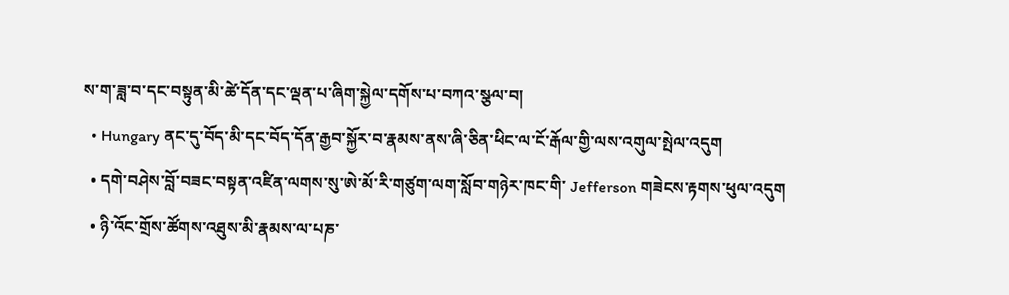ས་ག་ཟླ་བ་དང་བསྟུན་མི་ཚེ་དོན་དང་ལྡན་པ་ཞིག་སྐྱེལ་དགོས་པ་བཀའ་སྩལ་བ།
  • Hungary ནང་དུ་བོད་མི་དང་བོད་དོན་རྒྱབ་སྐྱོར་བ་རྣམས་ནས་ཞི་ཅིན་ཕིང་ལ་ངོ་རྒོལ་གྱི་ལས་འགུལ་སྤེལ་འདུག
  • དགེ་བཤེས་བློ་བཟང་བསྟན་འཛིན་ལགས་སུ་ཨེ་མོ་རི་གཙུག་ལག་སློབ་གཉེར་ཁང་གི་ Jefferson གཟེངས་རྟགས་ཕུལ་འདུག
  • ཉི་འོང་གྲོས་ཚོགས་འཐུས་མི་རྣམས་ལ་པཎ་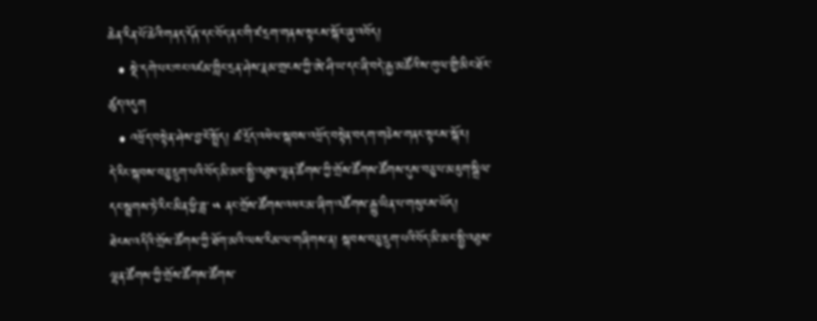ཆེན་རིན་པོ་ཆེའི་གནད་དོན་དང་བོད་ནང་གི་ཛ་དྲག་གནས་སྟངས་སྐོར་ཞུ་འབོད།
  • སྡེ་དགེ་པར་ཁང་འཛམ་གླིང་དྲན་ཤེས་རྣམ་གྲངས་ཀྱི་ཨེ་ཤི་ཡ་དང་ཞི་བདེ་རྒྱ་མཚོའི་ས་ཁུལ་གྱི་མིང་ཐོར་ཚུད་འདུག
  • འཕྲོད་བསྟེན་ཤེས་བྱ་ངོ་སྤྲོད། ཚ་དྲོད་འཕེལ་སྐབས་འཕྲོད་བསྟེན་བདག་གཅེས་གནང་སྟངས་སྐོར།
དེ་རིང་སྐབས་བཅུ་དྲུག་པའི་བོད་མི་མང་སྤྱི་འཐུས་ལྷན་ཚོགས་ཀྱི་གྲོས་ཚོགས་ཚོགས་དུས་བཅུ་པ་མཇུག་སྒྲིལ་དང་སྦྲགས་ཏེ་རིང་མིན་ཕྱི་ཟླ་ ༥ ནང་གྲོས་ཚོགས་འཕར་མ་ཞིག་འཚོགས་རྒྱུ་ཡིན་པ་གསུངས་ཡོད།
ཐེངས་འདིའི་གྲོས་ཚོགས་ཀྱི་ཐོག་མའི་ལས་རིམ་ལ་གཞིགས་ན། སྐབས་བཅུ་དྲུག་པའི་བོད་མི་མང་སྤྱི་འཐུས་ལྷན་ཚོགས་ཀྱི་གྲོས་ཚོགས་ཚོགས་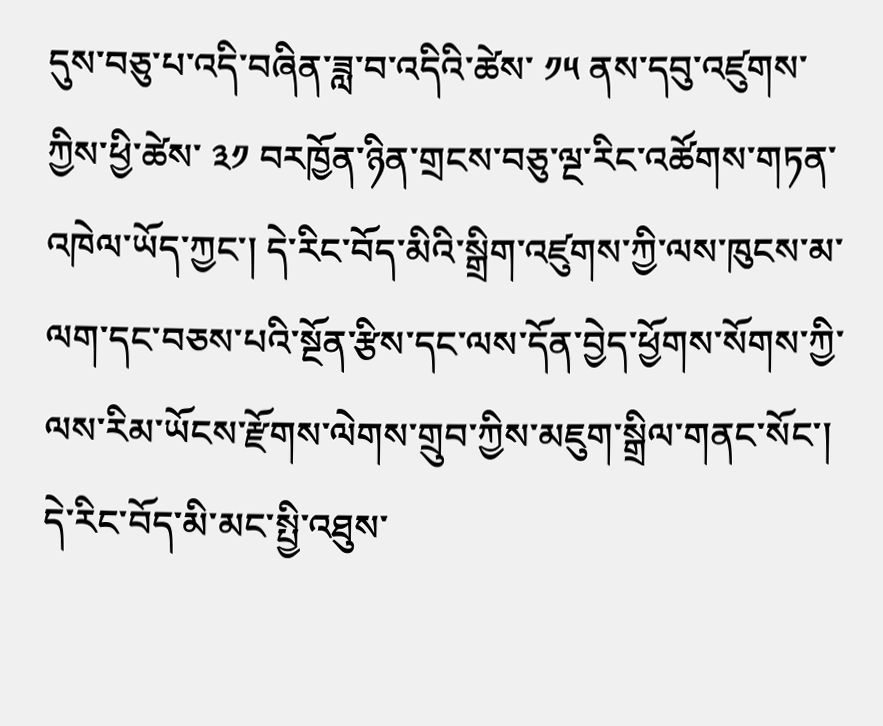དུས་བཅུ་པ་འདི་བཞིན་ཟླ་བ་འདིའི་ཚེས་ ༡༥ ནས་དབུ་འཛུགས་ཀྱིས་ཕྱི་ཚེས་ ༣༡ བརཁྱོན་ཉིན་གྲངས་བཅུ་ལྔ་རིང་འཚོགས་གཏན་འཁེལ་ཡོད་ཀྱང་། དེ་རིང་བོད་མིའི་སྒྲིག་འཛུགས་ཀྱི་ལས་ཁུངས་མ་ལག་དང་བཅས་པའི་སྔོན་རྩིས་དང་ལས་དོན་བྱེད་ཕྱོགས་སོགས་ཀྱི་ལས་རིམ་ཡོངས་རྫོགས་ལེགས་གྲུབ་ཀྱིས་མཇུག་སྒྲིལ་གནང་སོང་། དེ་རིང་བོད་མི་མང་སྤྱི་འཐུས་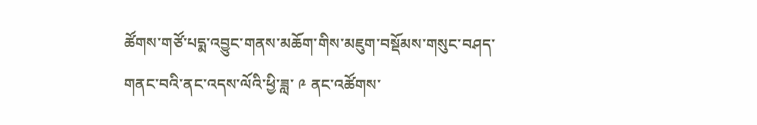ཚོགས་གཙོ་པདྨ་འབྱུང་གནས་མཆོག་གིས་མཇུག་བསྡོམས་གསུང་བཤད་གནང་བའི་ནང་འདས་ལོའི་ཕྱི་ཟླ་ ༩ ནང་འཚོགས་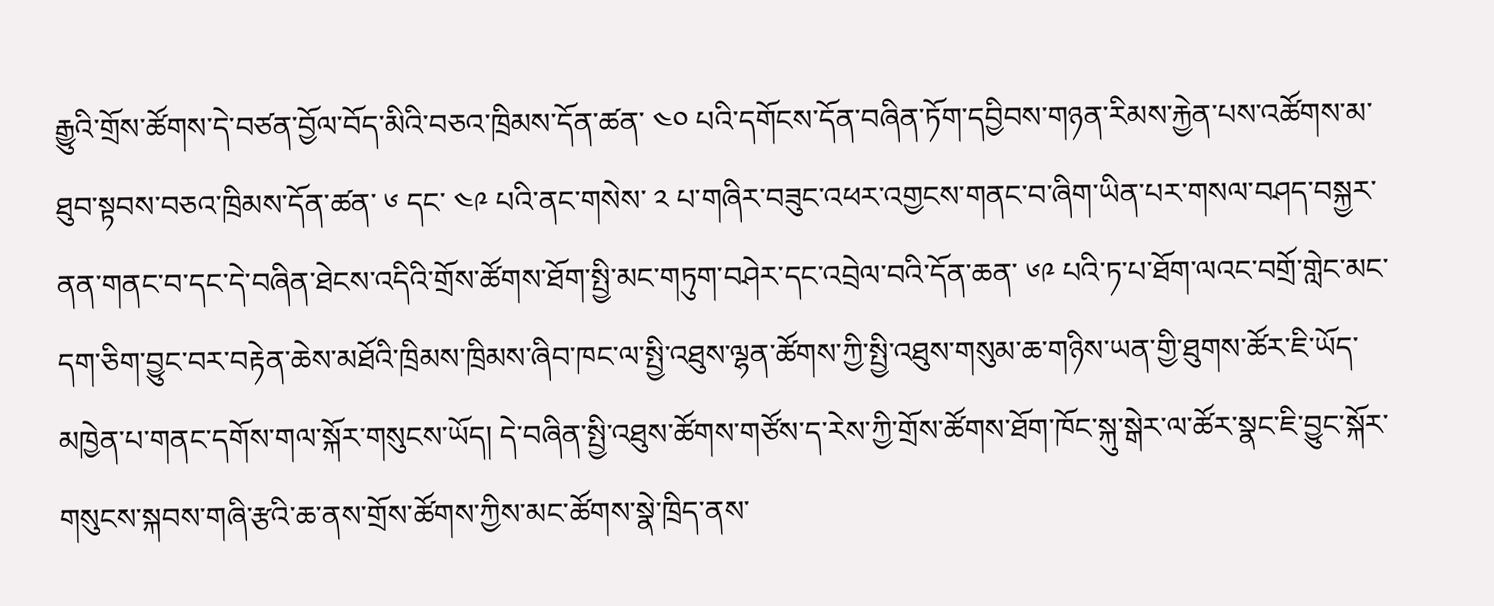རྒྱུའི་གྲོས་ཚོགས་དེ་བཙན་བྱོལ་བོད་མིའི་བཅའ་ཁྲིམས་དོན་ཚན་ ༤༠ པའི་དགོངས་དོན་བཞིན་ཏོག་དབྱིབས་གཉན་རིམས་རྐྱེན་པས་འཚོགས་མ་ཐུབ་སྟབས་བཅའ་ཁྲིམས་དོན་ཚན་ ༦ དང་ ༤༩ པའི་ནང་གསེས་ ༢ པ་གཞིར་བཟུང་འཕར་འགྱངས་གནང་བ་ཞིག་ཡིན་པར་གསལ་བཤད་བསྐྱར་ནན་གནང་བ་དང་དེ་བཞིན་ཐེངས་འདིའི་གྲོས་ཚོགས་ཐོག་སྤྱི་མང་གཏུག་བཤེར་དང་འབྲེལ་བའི་དོན་ཆན་ ༦༩ པའི་ཏ་པ་ཐོག་ལའང་བགྲོ་གླེང་མང་དག་ཅིག་བྱུང་བར་བརྟེན་ཆེས་མཐོའི་ཁྲིམས་ཁྲིམས་ཞིབ་ཁང་ལ་སྤྱི་འཐུས་ལྷན་ཚོགས་ཀྱི་སྤྱི་འཐུས་གསུམ་ཆ་གཉིས་ཡན་གྱི་ཐུགས་ཚོར་ཇི་ཡོད་མཁྱེན་པ་གནང་དགོས་གལ་སྐོར་གསུངས་ཡོད། དེ་བཞིན་སྤྱི་འཐུས་ཚོགས་གཙོས་ད་རེས་ཀྱི་གྲོས་ཚོགས་ཐོག་ཁོང་སྐུ་སྒེར་ལ་ཚོར་སྣང་ཇི་བྱུང་སྐོར་གསུངས་སྐབས་གཞི་རྩའི་ཆ་ནས་གྲོས་ཚོགས་ཀྱིས་མང་ཚོགས་སྣེ་ཁྲིད་ནས་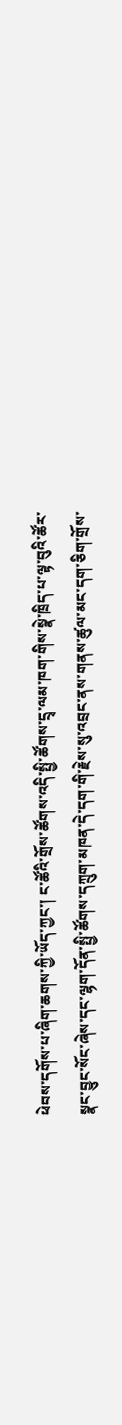ཕེབས་དགོས་པ་ཞིག་ཆགས་ཀྱི་ཡོད་ཀྱང་། ང་ཚོའི་གྲོས་ཚོགས་འདི་སྤྱི་ཚོགས་དྲྭ་ལམ་ཁག་གིས་སྣེ་ཁྲིད་པ་ལྟ་བུའི་ཚོར་སྣང་བྱུང་སོང་ཞེས་དང་ལྷག་དོན་སྤྱི་ཚོགས་དཀྲུག་མཁན་དེ་དག་གི་རྗེས་སུ་འབྲང་ནས་གནས་ཚུལ་མང་དག་ཅིག་གྲོས་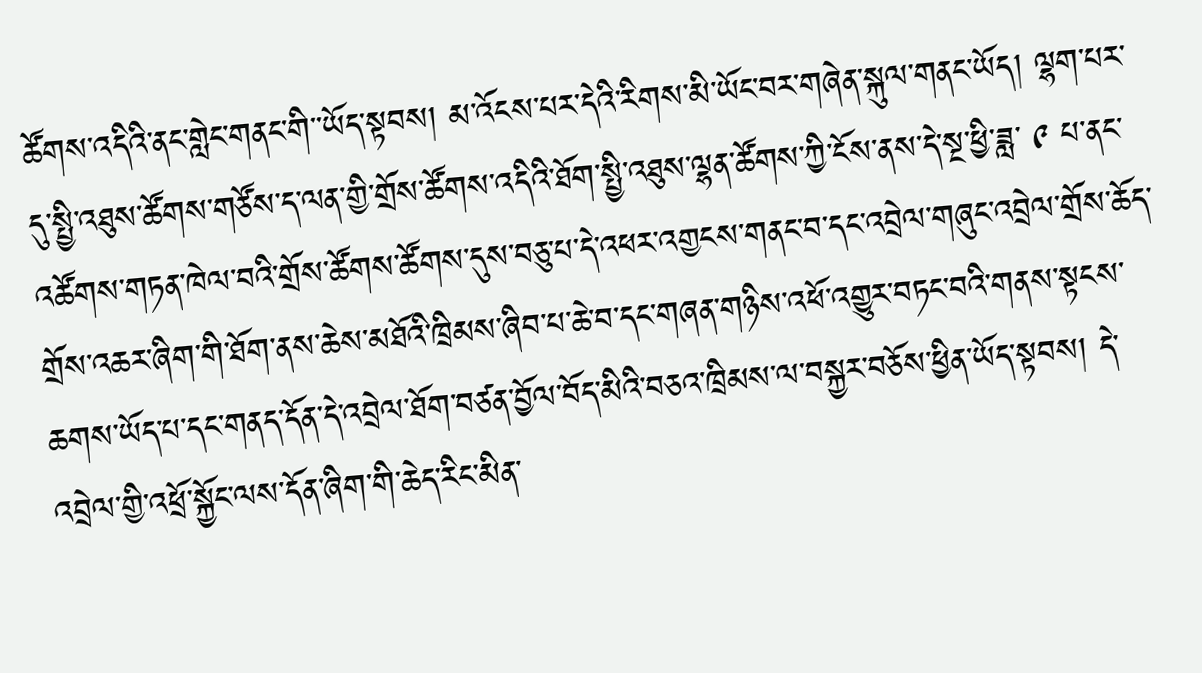ཚོགས་འདིའི་ནང་གླེང་གནང་གི་་ཡོད་སྟབས། མ་འོངས་པར་དེའི་རིགས་མི་ཡོང་བར་གཞེན་སྐུལ་གནང་ཡོད། ལྷག་པར་དུ་སྤྱི་འཐུས་ཚོགས་གཙོས་ད་ལན་གྱི་གྲོས་ཚོགས་འདིའི་ཐོག་སྤྱི་འཐུས་ལྷན་ཚོགས་ཀྱི་ངོས་ནས་དེ་སྔ་ཕྱི་ཟླ་ ༩ པ་ནང་འཚོགས་གཏན་ཁེལ་བའི་གྲོས་ཚོགས་ཚོགས་དུས་བཅུ་པ་དེ་འཕར་འགྱངས་གནང་བ་དང་འབྲེལ་གཞུང་འབྲེལ་གྲོས་ཆོད་གྲོས་འཆར་ཞིག་གི་ཐོག་ནས་ཆེས་མཐོའི་ཁྲིམས་ཞིབ་པ་ཆེ་བ་དང་གཞན་གཉིས་འཕོ་འགྱུར་བཏང་བའི་གནས་སྟངས་ཆགས་ཡོད་པ་དང་གནད་དོན་དེ་འབྲེལ་ཐོག་བཙན་བྱོལ་བོད་མིའི་བཅའ་ཁྲིམས་ལ་བསྐྱར་བཅོས་ཕྱིན་ཡོད་སྟབས། དེ་འབྲེལ་གྱི་འཕྲོ་སྐྱོང་ལས་དོན་ཞིག་གི་ཆེད་རིང་མིན་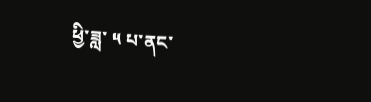ཕྱི་ཟླ་ ༥ པ་ནང་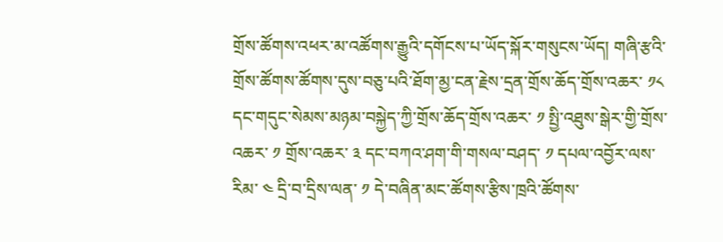གྲོས་ཚོགས་འཕར་མ་འཚོགས་རྒྱུའི་དགོངས་པ་ཡོད་སྐོར་གསུངས་ཡོད། གཞི་རྩའི་གྲོས་ཚོགས་ཚོགས་དུས་བཅུ་པའི་ཐོག་མྱ་ངན་རྗེས་དྲན་གྲོས་ཆོད་གྲོས་འཆར་ ༡༨ དང་གདུང་སེམས་མཉམ་བསྐྱེད་ཀྱི་གྲོས་ཆོད་གྲོས་འཆར་ ༡ སྤྱི་འཐུས་སྒེར་གྱི་གྲོས་འཆར་ ༡ གྲོས་འཆར་ ༣ དང་བཀའ་ཤག་གི་གསལ་བཤད་ ༡ དཔལ་འབྱོར་ལས་རིམ་ ༤ དྲི་བ་དྲིས་ལན་ ༡ དེ་བཞིན་མང་ཚོགས་རྩིས་ཁྲའི་ཚོགས་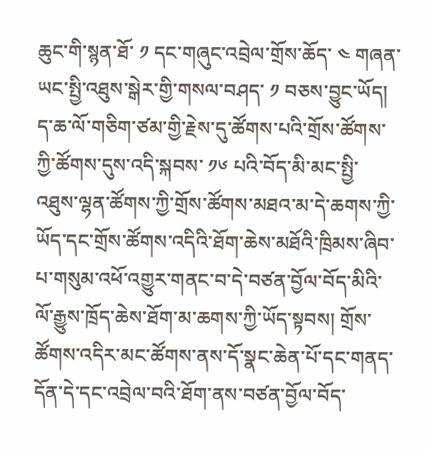ཆུང་གི་སྙན་ཐོ་ ༡ དང་གཞུང་འབྲེལ་གྲོས་ཆོད་ ༤ གཞན་ཡང་སྤྱི་འཐུས་སྒེར་གྱི་གསལ་བཤད་ ༡ བཅས་བྱུང་ཡོད། ད་ཆ་ལོ་གཅིག་ཙམ་གྱི་རྗེས་དུ་ཚོགས་པའི་གྲོས་ཚོགས་ཀྱི་ཚོགས་དུས་འདི་སྐབས་ ༡༦ པའི་བོད་མི་མང་སྤྱི་འཐུས་ལྷན་ཚོགས་ཀྱི་གྲོས་ཚོགས་མཐའ་མ་དེ་ཆགས་ཀྱི་ཡོད་དང་གྲོས་ཚོགས་འདིའི་ཐོག་ཆེས་མཐོའི་ཁྲིམས་ཞིབ་པ་གསུམ་འཕོ་འགྱུར་གནང་བ་དེ་བཙན་བྱོལ་བོད་མིའི་ལོ་རྒྱུས་ཁྲོད་ཆེས་ཐོག་མ་ཆགས་ཀྱི་ཡོད་སྟབས། གྲོས་ཚོགས་འདིར་མང་ཚོགས་ནས་དོ་སྣང་ཆེན་པོ་དང་གནད་དོན་དེ་དང་འབྲེལ་བའི་ཐོག་ནས་བཙན་བྱོལ་བོད་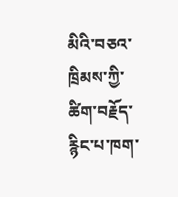མིའི་བཅའ་ཁྲིམས་ཀྱི་ཚིག་བརྗོད་རྙིང་པ་ཁག་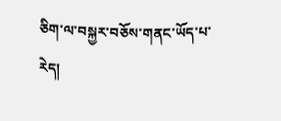ཅིག་ལ་བསྐྱར་བཅོས་གནང་ཡོད་པ་རེད།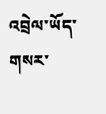འབྲེལ་ཡོད་གསར་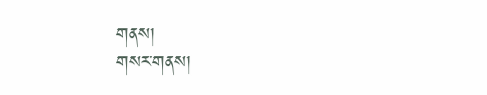གནས།
གསར་གནས།